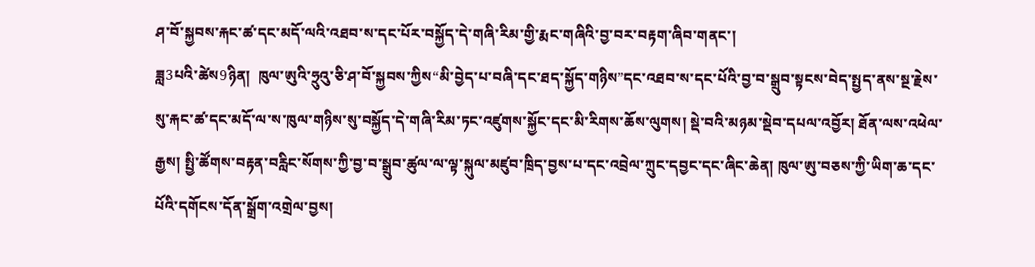ཤ་བོ་སྐྱབས་རྐང་ཚ་དང་མདོ་ལའི་འཐབ་ས་དང་པོར་བསྐྱོད་དེ་གཞི་རིམ་གྱི་རྨང་གཞིའི་བྱ་བར་བརྟག་ཞིབ་གནང་།
ཟླ3པའི་ཚེས9ཉིན།  ཁུལ་ཨུའི་ཧྲུའུ་ཅི་ཤ་བོ་སྐྱབས་ཀྱིས“མི་བྱེད་པ་བཞི་དང་ཐད་སྐྱོད་གཉིས”དང་འཐབ་ས་དང་པོའི་བྱ་བ་སྒྲུབ་སྟངས་བེད་སྤྱད་ནས་སྔ་རྗེས་སུ་རྐང་ཚ་དང་མདོ་ལ་ས་ཁུལ་གཉིས་སུ་བསྐྱོད་དེ་གཞི་རིམ་ཏང་འཛུགས་སྐྱོང་དང་མི་རིགས་ཆོས་ལུགས། སྡེ་བའི་མཉམ་སྡེབ་དཔལ་འབྱོར། ཐོན་ལས་འཕེལ་རྒྱས། སྤྱི་ཚོགས་བརྟན་བརླིང་སོགས་ཀྱི་བྱ་བ་སྒྲུབ་ཚུལ་ལ་ལྟ་སྐུལ་མཛུབ་ཁྲིད་བྱས་པ་དང་འབྲེལ་ཀྲུང་དབྱང་དང་ཞིང་ཆེན། ཁུལ་ཨུ་བཅས་ཀྱི་ཡིག་ཆ་དང་པོའི་དགོངས་དོན་སྒྲོག་འགྲེལ་བྱས།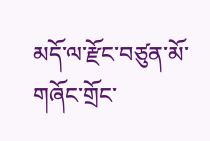མདོ་ལ་རྫོང་བཙུན་མོ་གཞོང་གྲོང་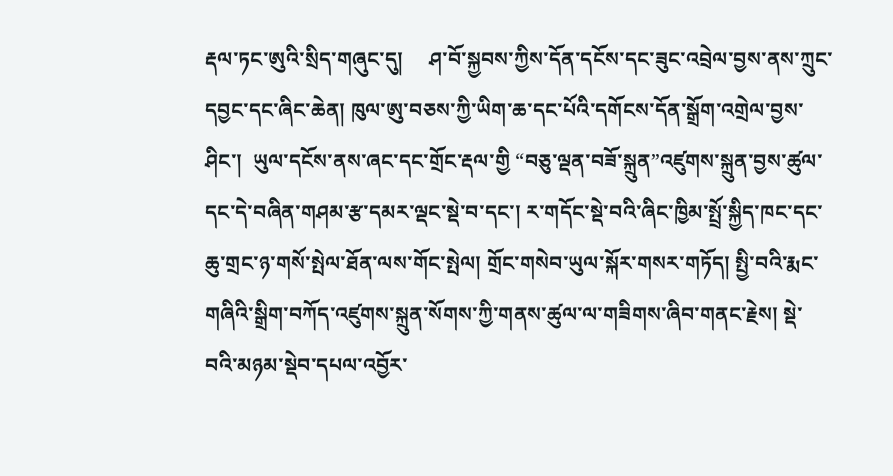རྡལ་ཏང་ཨུའི་སྲིད་གཞུང་དུ།     ཤ་བོ་སྐྱབས་ཀྱིས་དོན་དངོས་དང་ཟུང་འབྲེལ་བྱས་ནས་ཀྲུང་དབྱང་དང་ཞིང་ཆེན། ཁུལ་ཨུ་བཅས་ཀྱི་ཡིག་ཆ་དང་པོའི་དགོངས་དོན་སྒྲོག་འགྲེལ་བྱས་ཤིང་།  ཡུལ་དངོས་ནས་ཞང་དང་གྲོང་རྡལ་གྱི “བཅུ་ལྡན་བཟོ་སྐྲུན”འཛུགས་སྐྲུན་བྱས་ཚུལ་དང་དེ་བཞིན་གཤམ་རྩ་དམར་ལྡང་སྡེ་བ་དང་། ར་གདོང་སྡེ་བའི་ཞིང་ཁྱིམ་སྤྲོ་སྐྱིད་ཁང་དང་ཆུ་གྲང་ཉ་གསོ་སྤེལ་ཐོན་ལས་གོང་སྤེལ། གྲོང་གསེབ་ཡུལ་སྐོར་གསར་གཏོད། སྤྱི་བའི་རྨང་གཞིའི་སྒྲིག་བཀོད་འཛུགས་སྐྲུན་སོགས་ཀྱི་གནས་ཚུལ་ལ་གཟིགས་ཞིབ་གནང་རྗེས། སྡེ་བའི་མཉམ་སྡེབ་དཔལ་འབྱོར་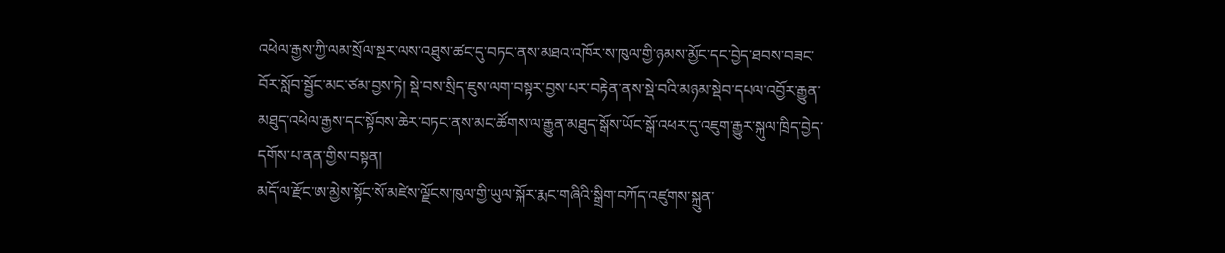འཕེལ་རྒྱས་ཀྱི་ལམ་སྲོལ་སྔར་ལས་འཐུས་ཚང་དུ་བཏང་ནས་མཐའ་འཁོར་ས་ཁུལ་གྱི་ཉམས་མྱོང་དང་བྱེད་ཐབས་བཟང་བོར་སློབ་སྦྱོང་མང་ཙམ་བྱས་ཏེ། སྡེ་བས་སྲིད་ཇུས་ལག་བསྟར་བྱས་པར་བརྟེན་ནས་སྡེ་བའི་མཉམ་སྡེབ་དཔལ་འབྱོར་རྒྱུན་མཐུད་འཕེལ་རྒྱས་དང་སྟོབས་ཆེར་བཏང་ནས་མང་ཚོགས་ལ་རྒྱུན་མཐུད་སྒོས་ཡོང་སྒོ་འཕར་དུ་འཇུག་རྒྱུར་སྐུལ་ཁྲིད་བྱེད་དགོས་པ་ནན་གྱིས་བསྟན།
མདོ་ལ་རྫོང་ཨ་མྱེས་སྟོང་སོ་མཛེས་ལྗོངས་ཁུལ་གྱི་ཡུལ་སྐོར་རྨང་གཞིའི་སྒྲིག་བཀོད་འཛུགས་སྐྲུན་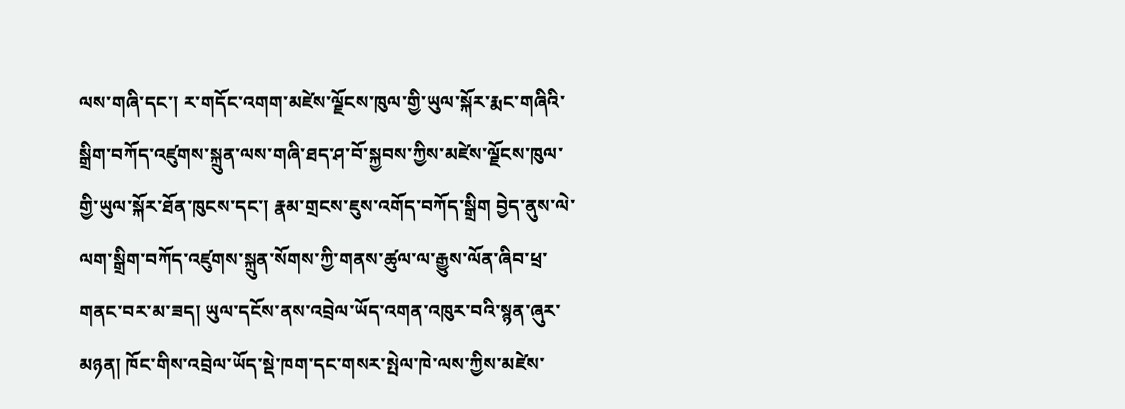ལས་གཞི་དང་། ར་གདོང་འགག་མཛེས་ལྗོངས་ཁུལ་གྱི་ཡུལ་སྐོར་རྨང་གཞིའི་སྒྲིག་བཀོད་འཛུགས་སྐྲུན་ལས་གཞི་ཐད་ཤ་བོ་སྐྱབས་ཀྱིས་མཛེས་ལྗོངས་ཁུལ་གྱི་ཡུལ་སྐོར་ཐོན་ཁུངས་དང་། རྣམ་གྲངས་ཇུས་འགོད་བཀོད་སྒྲིག བྱེད་ནུས་ལེ་ལག་སྒྲིག་བཀོད་འཛུགས་སྐྲུན་སོགས་ཀྱི་གནས་ཚུལ་ལ་རྒྱུས་ལོན་ཞིབ་ཕྲ་གནང་བར་མ་ཟད། ཡུལ་དངོས་ནས་འབྲེལ་ཡོད་འགན་འཁུར་བའི་སྙན་ཞུར་མཉན། ཁོང་གིས་འབྲེལ་ཡོད་སྡེ་ཁག་དང་གསར་སྤེལ་ཁེ་ལས་ཀྱིས་མཛེས་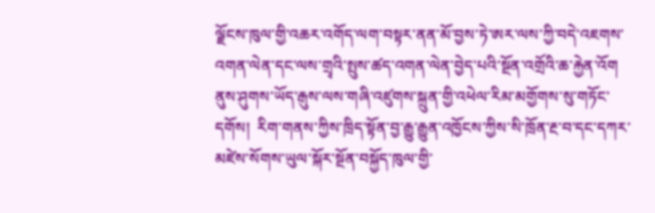ལྗོངས་ཁུལ་གྱི་འཆར་འགོད་ལག་བསྟར་ནན་མོ་བྱས་ཏེ་ཨར་ལས་ཀྱི་བདེ་འཇགས་འགན་ལེན་དང་ལས་གྲྭའི་སྤུས་ཚད་འགན་ལེན་བྱེད་པའི་སྔོན་འགྲོའི་ཆ་རྐྱེན་འོག ནུས་ཤུགས་ཡོད་རྒུས་ལས་གཞི་འཛུགས་སྐྲུན་གྱི་འཕེལ་རིམ་མགྱོགས་སུ་གཏོང་དགོས།  རིག་གནས་ཀྱིས་ཁྲིད་སྟོན་བྱ་རྒྱུ་རྒྱུན་འཁྱོངས་ཀྱིས་སི་ཁྲོན་རྔ་བ་དང་དཀར་མཛེས་སོགས་ཡུལ་སྐོར་སྔོན་བསྐྱོད་ཁུལ་གྱི་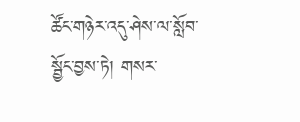ཚོང་གཉེར་འདུ་ཤེས་ལ་སློབ་སྦྱོང་བྱས་ཏེ། གསར་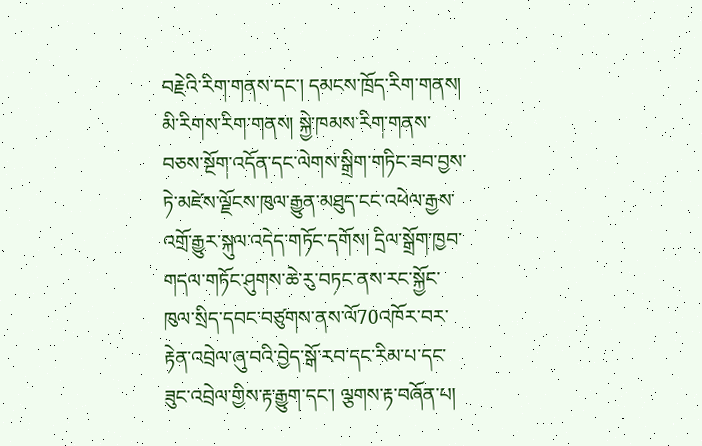བརྗེའི་རིག་གནས་དང་། དམངས་ཁྲོད་རིག་གནས། མི་རིགས་རིག་གནས། སྐྱེ་ཁམས་རིག་གནས་བཅས་སྔོག་འདོན་དང་ལེགས་སྒྲིག་གཏིང་ཟབ་བྱས་ཏེ་མཛེས་ལྗོངས་ཁུལ་རྒྱུན་མཐུད་ངང་འཕེལ་རྒྱས་འགྲོ་རྒྱུར་སྐུལ་འདེད་གཏོང་དགོས། དྲིལ་སྒྲོག་ཁྱབ་གདལ་གཏོང་ཤུགས་ཆེ་རུ་བཏང་ནས་རང་སྐྱོང་ཁུལ་སྲིད་དབང་བཙུགས་ནས་ལོ70འཁོར་བར་རྟེན་འབྲེལ་ཞུ་བའི་བྱེད་སྒོ་རབ་དང་རིམ་པ་དང་ཟུང་འབྲེལ་གྱིས་རྟ་རྒྱུག་དང་། ལྕགས་རྟ་བཞོན་པ།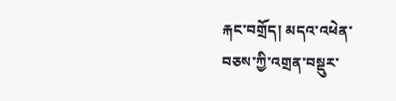རྐང་བགྲོད། མདའ་འཕེན་བཅས་ཀྱི་འགྲན་བསྡུར་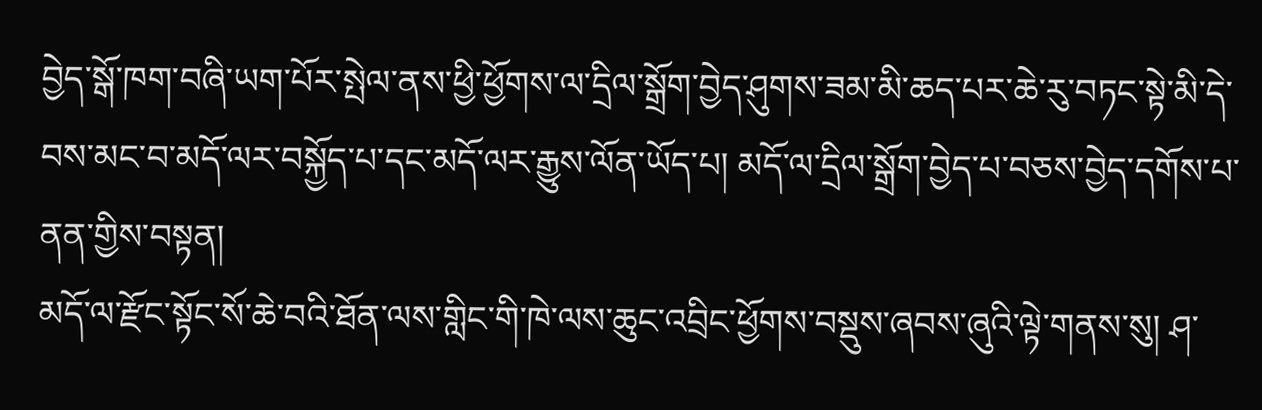བྱེད་སྒོ་ཁག་བཞི་ཡག་པོར་སྤེལ་ནས་ཕྱི་ཕྱོགས་ལ་དྲིལ་སྒྲོག་བྱེད་ཤུགས་ཟམ་མི་ཆད་པར་ཆེ་རུ་བཏང་སྟེ་མི་དེ་བས་མང་བ་མདོ་ལར་བསྐྱོད་པ་དང་མདོ་ལར་རྒྱུས་ལོན་ཡོད་པ། མདོ་ལ་དྲིལ་སྒྲོག་བྱེད་པ་བཅས་བྱེད་དགོས་པ་ནན་གྱིས་བསྟན།
མདོ་ལ་རྫོང་སྟོང་སོ་ཆེ་བའི་ཐོན་ལས་གླིང་གི་ཁེ་ལས་ཆུང་འབྲིང་ཕྱོགས་བསྡུས་ཞབས་ཞུའི་ལྟེ་གནས་སུ། ཤ་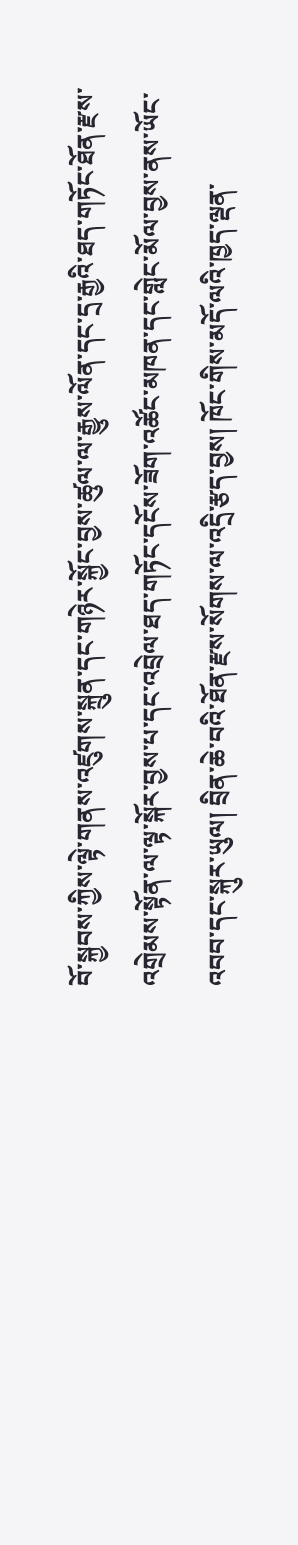བོ་སྐྱབས་ཀྱིས་ལྟེ་གནས་འཛུགས་སྐྲུན་དང་གཉེར་སྐྱོང་བྱས་ཚུལ་ལ་རྒྱུས་ལོན་དང་དྲ་རྒྱའི་ཐད་གཏོང་ཐོན་རྫས་འགྲེམས་སྟོན་ལ་ལྟ་སྐོར་བྱས་པ་དང་འབྲེལ་ཐད་གཏོང་དངོས་ཟོག་འཚོང་མཁན་དང་གླེང་མོལ་བྱས་ནས་ཡོང་འབབ་དང་སྐུར་ཡུལ། བྲིན་ཆེ་བའི་ཐོན་རྫས་སོགས་ལ་འདྲི་རྩད་བྱས། ཁོང་གིས་མདོ་ལའི་ཁྱད་ལྡན་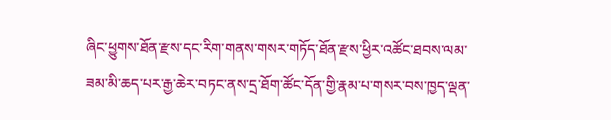ཞིང་ཕྱུགས་ཐོན་རྫས་དང་རིག་གནས་གསར་གཏོད་ཐོན་རྫས་ཕྱིར་འཚོང་ཐབས་ལམ་ཟམ་མི་ཆད་པར་རྒྱ་ཆེར་བཏང་ནས་དྲ་ཐོག་ཚོང་དོན་གྱི་རྣམ་པ་གསར་བས་ཁྱད་ལྡན་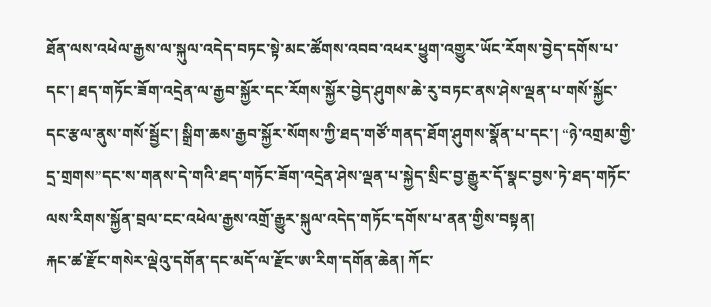ཐོན་ལས་འཕེལ་རྒྱས་ལ་སྐུལ་འདེད་བཏང་སྟེ་མང་ཚོགས་འབབ་འཕར་ཕྱུག་འགྱུར་ཡོང་རོགས་བྱེད་དགོས་པ་དང་། ཐད་གཏོང་ཟོག་འདྲེན་ལ་རྒྱབ་སྐྱོར་དང་རོགས་སྐྱོར་བྱེད་ཤུགས་ཆེ་རུ་བཏང་ནས་ཤེས་ལྡན་པ་གསོ་སྐྱོང་དང་རྩལ་ནུས་གསོ་སྦྱོང་། སྒྲིག་ཆས་རྒྱབ་སྐྱོར་སོགས་ཀྱི་ཐད་གཙོ་གནད་ཐོག་ཤུགས་སྣོན་པ་དང་། “ཉེ་འགྲམ་གྱི་དྲ་གྲགས”དང་ས་གནས་དེ་གའི་ཐད་གཏོང་ཟོག་འདྲེན་ཤེས་ལྡན་པ་སྐྱེད་སྲིང་བྱ་རྒྱུར་དོ་སྣང་བྱས་ཏེ་ཐད་གཏོང་ལས་རིགས་སྐྱོན་བྲལ་ངང་འཕེལ་རྒྱས་འགྲོ་རྒྱུར་སྐུལ་འདེད་གཏོང་དགོས་པ་ནན་གྱིས་བསྟན།
རྐང་ཚ་རྫོང་གསེར་ལྡེའུ་དགོན་དང་མདོ་ལ་རྫོང་ཨ་རིག་དགོན་ཆེན། ཀོང་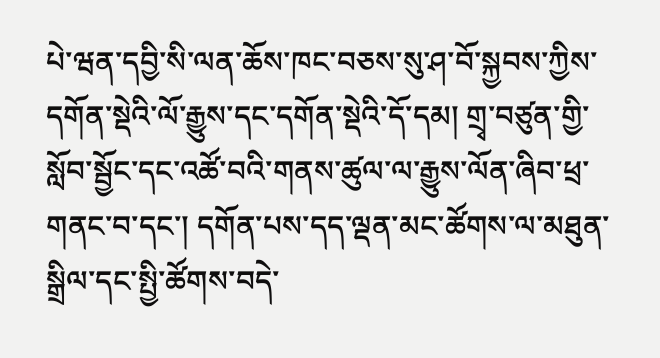པེ་ཝན་དབྱི་སི་ལན་ཆོས་ཁང་བཅས་སུ་ཤ་བོ་སྐྱབས་ཀྱིས་དགོན་སྡེའི་ལོ་རྒྱུས་དང་དགོན་སྡེའི་དོ་དམ། གྲྭ་བཙུན་གྱི་སློབ་སྦྱོང་དང་འཚོ་བའི་གནས་ཚུལ་ལ་རྒྱུས་ལོན་ཞིབ་ཕྲ་གནང་བ་དང་། དགོན་པས་དད་ལྡན་མང་ཚོགས་ལ་མཐུན་སྒྲིལ་དང་སྤྱི་ཚོགས་བདེ་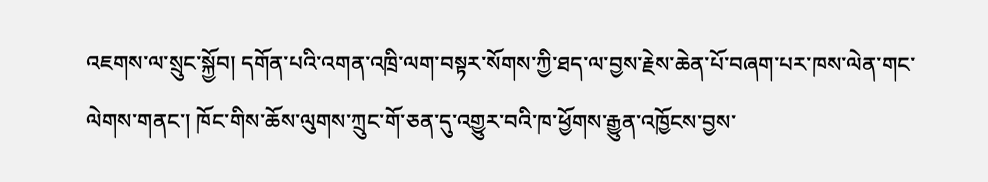འཇགས་ལ་སྲུང་སྐྱོབ། དགོན་པའི་འགན་འཁྲི་ལག་བསྟར་སོགས་ཀྱི་ཐད་ལ་བྱས་རྗེས་ཆེན་པོ་བཞག་པར་ཁས་ལེན་གང་ལེགས་གནང་། ཁོང་གིས་ཆོས་ལུགས་ཀྲུང་གོ་ཅན་དུ་འགྱུར་བའི་ཁ་ཕྱོགས་རྒྱུན་འཁྱོངས་བྱས་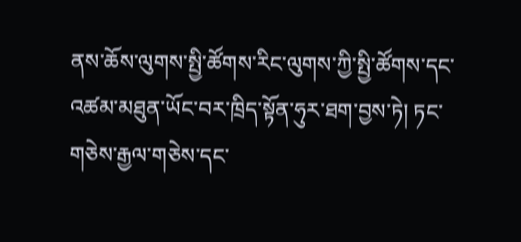ནས་ཆོས་ལུགས་སྤྱི་ཚོགས་རིང་ལུགས་ཀྱི་སྤྱི་ཚོགས་དང་འཚམ་མཐུན་ཡོང་བར་ཁྲིད་སྟོན་ཧུར་ཐག་བྱས་ཏེ། ཏང་གཅེས་རྒྱལ་གཅེས་དང་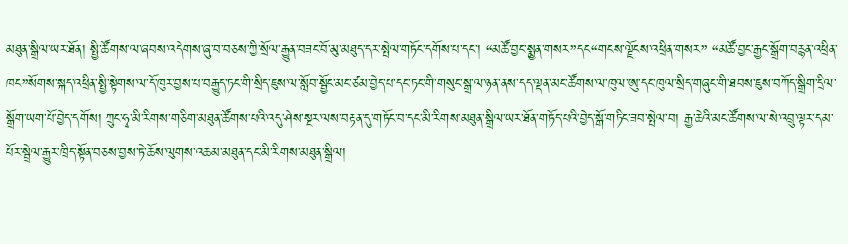མཐུན་སྒྲིལ་ཡར་ཐོན། སྤྱི་ཚོགས་ལ་ཞབས་འདེགས་ཞུ་བ་བཅས་ཀྱི་སྲོལ་རྒྱུན་བཟང་བོ་མུ་མཐུད་དར་སྤེལ་གཏོང་དགོས་པ་དང་། “མཚོ་བྱང་སྨྱན་གསར”དང“གངས་ལྗོངས་འཕྲིན་གསར” “མཚོ་བྱང་རྒྱང་སྒྲོག་བརྙན་འཕྲིན་ཁང”སོགས་སྐད་འཕྲིན་སྤྱི་སྟེགས་ལ་དོ་ཁུར་བྱས་པ་བརྒྱུད་ཏང་གི་སྲིད་ཇུས་ལ་སློབ་སྦྱོང་མང་ཙམ་བྱེད་པ་དང་ཏང་གི་གསུང་སྒྲ་ལ་ཉན་ནས་དད་ལྡན་མང་ཚོགས་ལ་ཁུལ་ཨུ་དང་ཁུལ་སྲིད་གཞུང་གི་ཐབས་ཇུས་བཀོད་སྒྲིག་དྲིལ་སྒྲོག་ཡག་པོ་བྱེད་དགོས། ཀྲུང་ཧྭ་མི་རིགས་གཅིག་མཐུན་ཚོགས་པའི་འདུ་ཤེས་སྔར་ལས་བརྟན་དུ་གཏོང་བ་དང་མི་རིགས་མཐུན་སྒྲིལ་ཡར་ཐོན་གཏོད་པའི་བྱེད་སྒོ་གཏིང་ཟབ་སྤེལ་བ། རྒྱ་ཆེའི་མང་ཚོགས་ལ་སེ་འབྲུ་ལྟར་དམ་པོར་སྦྲེལ་རྒྱུར་ཁྲིད་སྟོན་བཅས་བྱས་ཏེ་ཆོས་ལུགས་འཆམ་མཐུན་དང་མི་རིགས་མཐུན་སྒྲིལ།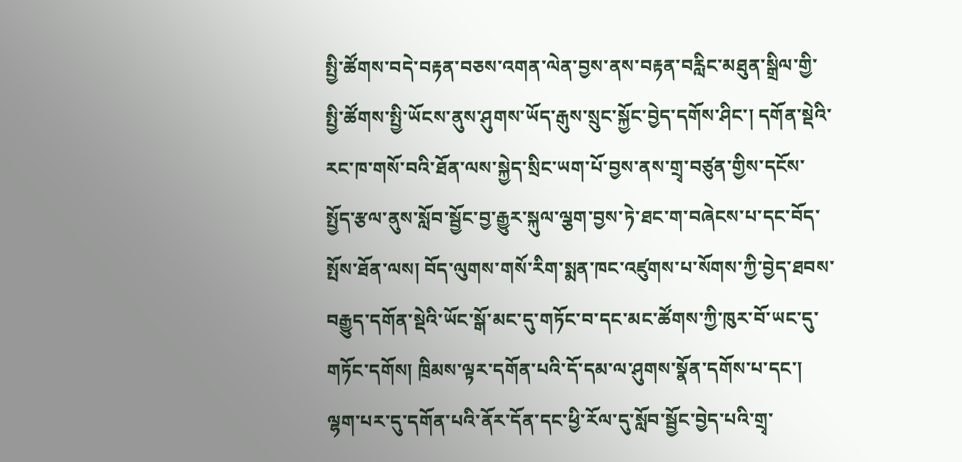སྤྱི་ཚོགས་བདེ་བརྟན་བཅས་འགན་ལེན་བྱས་ནས་བརྟན་བརླིང་མཐུན་སྒྲིལ་གྱི་སྤྱི་ཚོགས་སྤྱི་ཡོངས་ནུས་ཤུགས་ཡོད་རྒུས་སྲུང་སྐྱོང་བྱེད་དགོས་ཤིང་། དགོན་སྡེའི་རང་ཁ་གསོ་བའི་ཐོན་ལས་སྐྱེད་སྲིང་ཡག་པོ་བྱས་ནས་གྲྭ་བཙུན་གྱིས་དངོས་སྤྱོད་རྩལ་ནུས་སློབ་སྦྱོང་བྱ་རྒྱུར་སྐུལ་ལྕག་བྱས་ཏེ་ཐང་ག་བཞེངས་པ་དང་བོད་སྤོས་ཐོན་ལས། བོད་ལུགས་གསོ་རིག་སྨན་ཁང་འཛུགས་པ་སོགས་ཀྱི་བྱེད་ཐབས་བརྒྱུད་དགོན་སྡེའི་ཡོང་སྒོ་མང་དུ་གཏོང་བ་དང་མང་ཚོགས་ཀྱི་ཁུར་བོ་ཡང་དུ་གཏོང་དགོས། ཁྲིམས་ལྟར་དགོན་པའི་དོ་དམ་ལ་ཤུགས་སྣོན་དགོས་པ་དང་། ལྷག་པར་དུ་དགོན་པའི་ནོར་དོན་དང་ཕྱི་རོལ་དུ་སློབ་སྦྱོང་བྱེད་པའི་གྲྭ་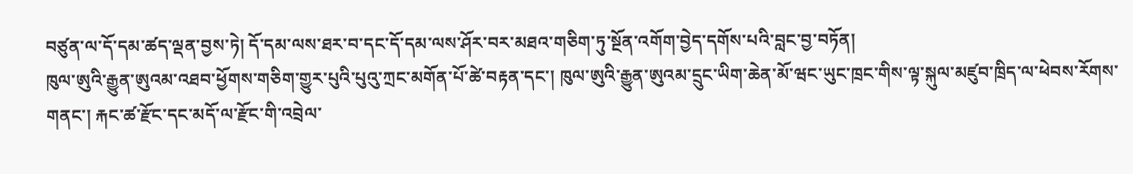བཙུན་ལ་དོ་དམ་ཚད་ལྡན་བྱས་ཏེ། དོ་དམ་ལས་ཐར་བ་དང་དོ་དམ་ལས་ཤོར་བར་མཐའ་གཅིག་ཏུ་སྔོན་འགོག་བྱེད་དགོས་པའི་བླང་བྱ་བཏོན།
ཁུལ་ཨུའི་རྒྱུན་ཨུའམ་འཐབ་ཕྱོགས་གཅིག་གྱུར་པུའི་པུའུ་ཀྲང་མགོན་པོ་ཚེ་བརྟན་དང་། ཁུལ་ཨུའི་རྒྱུན་ཨུའམ་དྲུང་ཡིག་ཆེན་མོ་ཝང་ཡུང་ཁྲང་གིས་ལྟ་སྐུལ་མཛུབ་ཁྲིད་ལ་ཕེབས་རོགས་གནང་། རྐང་ཚ་རྫོང་དང་མདོ་ལ་རྫོང་གི་འབྲེལ་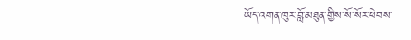ཡོད་འགན་ཁུར་བློ་མཐུན་གྱིས་སོ་སོར་ཕེབས་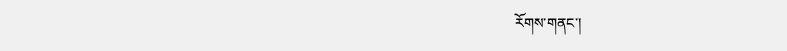རོགས་གནང་།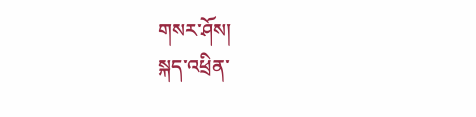གསར་ཤོས།
སྐད་འཕྲིན་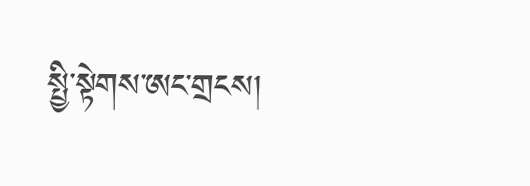སྤྱི་སྟེགས་ཨང་གྲངས།